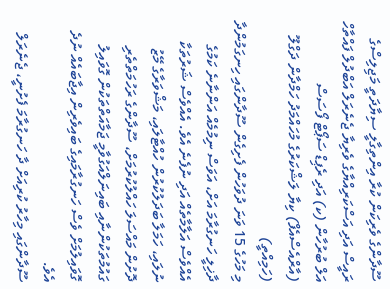ސޫދާންގެ ވެރިކަން ކުރާ އިންތިގާލީ ސިޔާދަތީ މަޖިލިސްގެ ރައީސް އަދި އަސްކަރިއްޔާގެ ވެރިޔާ ޖެނެރަލް އަބްދުލް ފައްތާހް އަލް ބުރުހާން (ކ) އަދި ރެޕިޑް ސަޕޯޓް ފޯސަސް (އާރްއެސްއެފް) ކިޔާ ލަޝްކަރުގެ މުހައްމަދު ހަމްދާން ދަގްލޫ (ހަމިއްތީ)
މި މަހުގެ 15 ވަނަ ދުވަހުން ފެށިގެން ސޫދާންގައި ހިނގަމުންދާ ދާޚިލީ ހަނގުރާމަ އަށް، އަވަސް ނިމުމެއް އަންނާނެ ކަމުގެ އެއްވެސް އަލާމާތެއް އަދި ނުފެނެ އެވެ. އެއްވެސް ޝަރުތަކާ ނުލައި، ހަމަލާ ބަދަލުކުރުން ހުއްޓާލައި، މަޝްވަރާގެ މޭޒު ދޮށުން މައްސަލަ ހައްލުކުރުމަށް، ސޫދާންގެ ރަހުމަތްތެރި ގައުމުތަކުންނާއި ބައިނަލްއަގުވާމީ ޖަމާއަތްތަކުން ގޮވައިލު ގޮވައިލުމަށް ވެސް ހަނގުރާމައިގެ ބައިވެރިން އިޖާބައެއް ނުދެ އެވެ.
ސޫދާންގައި މިހާރު ކުރިއަށް ދާ ހަނގުރާމަ ފެށުނީ، ޖެނެރަލް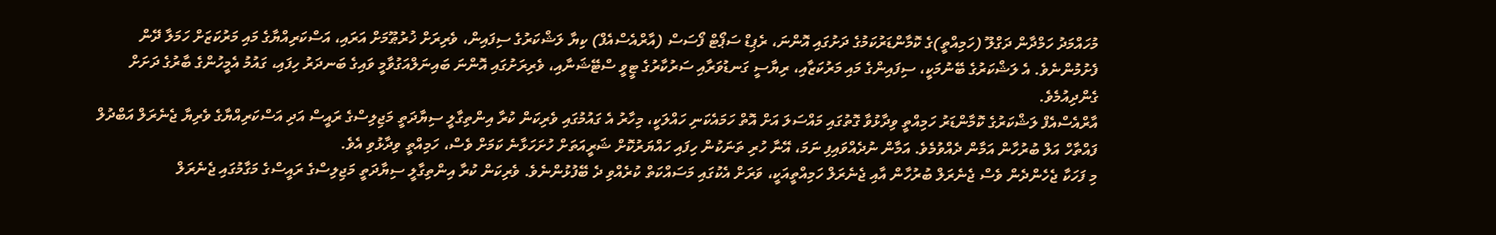މުހައްމަދު ހަމްދާން ދަގްލޫ (ހަމިއްތީ)ގެ ކޮމާންޑަރުކަމުގެ ދަށުގައި އޮންނަ، ރެޕިޑް ސަޕޯޓް ފޯސަސް (އާރްއެސްއެފް) ކިޔާ ލަޝްކަރުގެ ސިފައިން، ވެރިރަށް ޚުރުޠޫމަށް އަރައި، އަސްކަރިއްޔާގެ މައި މަރުކަޒަށް ހަމަލާ ދޭން ފެށުމުންނެވެ. އެ ލަޝްކަރުގެ ބޭނުމަކީ، ސިފައިންގެ މައި މަރުކަޒާއި، ރިޔާސީ ގަނޑުވަރާއި ސަރުކާރުގެ ޓީވީ ސްޓޭޝަނާއި، ވެރިރަށުގައި އޮންނަ ބައިނަލްއަގުވާމީ ވައިގެ ބަނދަރު ހިފައި، ގައުމު އެމީހުންގެ ބާރުގެ ދަށަށް ގެންދިއުމެވެ.
އާރްއެސްއެފް ލަޝްކަރުގެ ކޮމާންޑަރު ހަމިއްތީ ވިދާޅުވާ ގޮތުގައި މައްސަލަ އަށް އޮތް ހަމައެކަނި ހައްލަކީ، މިހާރު އެ ގައުމުގައި ވެރިކަން ކުރާ އިންތިގާލީ ސިޔާދަތީ މަޖިލިސްގެ ރައީސް އަދި އަސްކަރިއްޔާގެ ވެރިޔާ ޖެނެރަލް އަބްދުލް ފައްތާހް އަލް ބުރުހާން އަމާން ދެއްވުމެވެ. އަމާން ނުދެއްވައިފި ނަމަ، އޭނާ ހުރި ތަނަކުން ހިފައި ހައްޔަރުކޮށް ޝަރީއަތަށް ހުށަހަޅާނެ ކަމަށް ވެސް، ހަމިއްތީ ވިދާޅުވި އެވެ.
މި ފަހަކާ ޖެހެންދެން ވެސް ޖެނެރަލް ބުރުހާން އާއި ޖެނެރަލް ހަމިއްތީއަކީ، ވަރަށް އެކުގައި މަސައްކަތް ކުރެއްވި ދެ ބޭފުޅުންނެވެ. ވެރިކަން ކުރާ އިންތިގާލީ ސިޔާދަތީ މަޖިލިސްގެ ރައީސްގެ މަގާމުގައި ޖެނެރަލް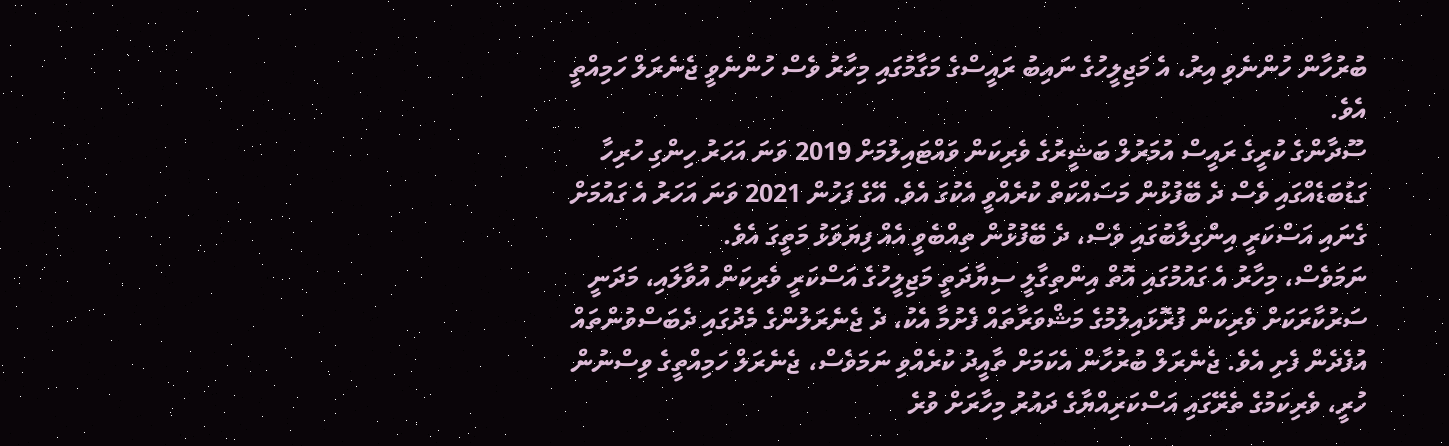ބުރުހާން ހުންނެވި އިރު، އެ މަޖިލީހުގެ ނައިބު ރައީސްގެ މަގާމުގައި މިހާރު ވެސް ހުންނެވީ ޖެނެރަލް ހަމިއްތީ އެވެ.
ސޫދާންގެ ކުރީގެ ރައީސް އުމަރުލް ބަޝީރުގެ ވެރިކަން ވައްޓައިލުމަށް 2019 ވަނަ އަހަރު ހިންގި ހުރިހާ ގަޑުބަޑެއްގައި ވެސް ދެ ބޭފުޅުން މަސައްކަތް ކުރެއްވީ އެކުގަ އެވެ. އޭގެ ފަހުން 2021 ވަނަ އަހަރު އެ ގައުމަށް ގެނައި އަސްކަރީ އިންގިލާބުގައި ވެސް، ދެ ބޭފުޅުން ތިއްބެވީ އެއް ފިޔަވަޅު މަތީގަ އެވެ.
ނަމަވެސް، މިހާރު އެ ގައުމުގައި އޮތް އިންތިގާލީ ސިޔާދަތީ މަޖިލީހުގެ އަސްކަރީ ވެރިކަން އުވާލައި، މަދަނީ ސަރުކާރަކަށް ވެރިކަން ފުރޮޅައިލުމުގެ މަޝްވަރާތައް ފެށުމާ އެކު، ދެ ޖެނެރަލުންގެ މެދުގައި ދެބަސްވުންތައް އުފެދެން ފެށި އެވެ. ޖެނެރަލް ބުރުހާން އެކަމަށް ތާއީދު ކުރެއްވި ނަމަވެސް، ޖެނެރަލް ހަމިއްތީގެ ވިސްނުން ހުރީ، ވެރިކަމުގެ ތެރޭގައި އަސްކަރިއްޔާގެ ދައުރު މިހާރަށް ވުރެ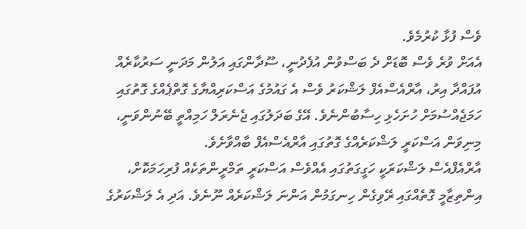ވެސް ފުޅާ ކުރުމެވެ.
އެއަށް ވުރެ ވެސް ބޮޑަށް ދެ ބަސްވުން އުފެދުނީ، ސޫދާންގައި އަލުން މަދަނީ ސަރުކާރެއް އުފައްދާ އިރު، އާރްއެސްއެފް ލަޝްކަރު ވެސް އެ ގައުމުގެ އަސްކަރިއްޔާގެ ގޮތްޕެއްގެ ގޮތުގައި ހަމަޖެއްސުމަށް ހުށަހެޅި ހިސާބުންނެވެ. އޭގެ ބަދަލުގައި ޖެނެރަލް ހަމިއްތީ ބޭނުންވަނީ، މިނިވަން އަސްކަރީ ލަޝްކަރެއްގެ ގޮތުގައި އާރްއެސްއެފް ބާއްވާށެވެ.
އާރްއެފްއެސް ލަޝްކަރަކީ ހަގީގަތުގައި އެއްވެސް އަސްކަރީ ތަމްރީންތަކެއް ފުރިހަމަކޮށް، އިންތިޒާމީ ގޮތެއްގައި ރޭވިގެން ހިނގަމުން އަންނަ ލަޝްކަރެއް ނޫނެވެ. އަދި އެ ލަޝްކަރުގެ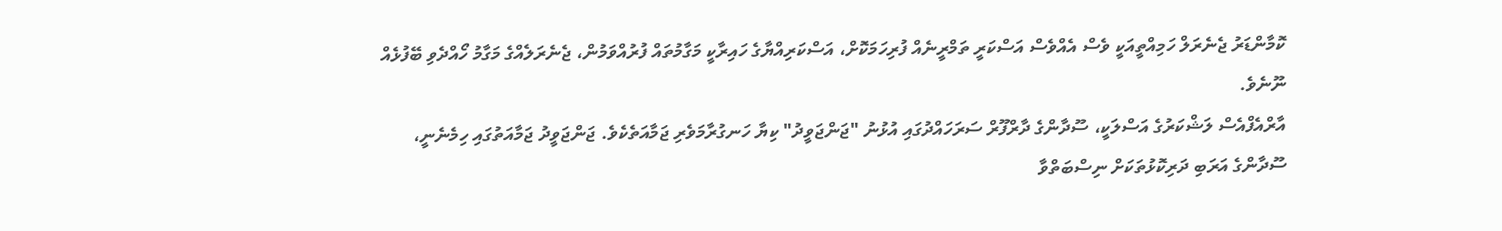ކޮމާންޑަރު ޖެނެރަލް ހަމިއްތީއަކީ ވެސް އެއްވެސް އަސްކަރީ ތަމްރީނެއް ފުރިހަމަކޮށް، އަސްކަރިއްޔާގެ ހައިރާކީ މަގާމުތައް ފުރުއްވަމުން، ޖެނެރަލެއްގެ މަގާމު ހޯއްދެވި ބޭފުޅެއް ނޫނެވެ.
އާރްއެފްއެސް ލަޝްކަރުގެ އަސްލަކީ، ސޫދާންގެ ދާރްފޫރް ސަރަހައްދުގައި އުޅުނު "ޖަންޖަވީދު" ކިޔާ ހަނގުރާމަވެރި ޖަމާއަތެކެވެ. ޖަންޖަވީދު ޖަމާއަތުގައި ހިމެނެނީ، ސޫދާންގެ އަރަބި ދަރިކޮޅުތަކަށް ނިސްބަތްވާ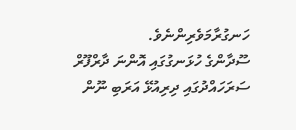ހަނގުރާމަވެރިންނެވެ.
ސޫދާންގެ ހުޅަނގުގައި އޮންނަ ދާރްފޫރް ސަރަހައްދުގައި ދިރިއުޅޭ އަރަބި ނޫން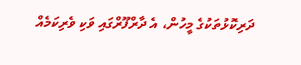ދަރިކޮޅުތަކުގެ މީހުން، އެ ދާރްފޫރްގައި ވަކި ވެރިކަމެއް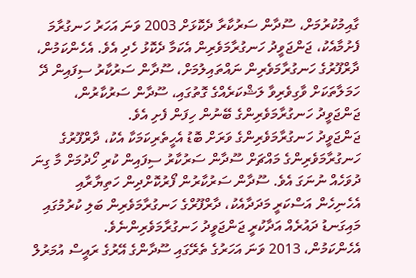ގާއިމުކުރުމަށް، ސޫދާން ސަރުކާރާ ދެކޮޅަށް 2003 ވަނަ އަހަރު ހަނގުރާމަ ފެށުމާއެކު، ޖަންޖަވީދު ހަނގުރާމަވެރިން އެކަމާ ދެކޮޅު ހެދި އެވެ. އެހެންކަމުން، ދާރްފޫރުގެ ހަނގުރާމަވެރިން ނައްތައިލުމަށް، ސޫދާން ސަރުކާރު ސިފައިން ދޭ ހަމަލާތަކަށް ވާގިވެރިވާ ލަޝްކަރެއްގެ ގޮތުގައި، ސޫދާން ސަރުކާރުން، ޖަންޖަވީދު ހަނގުރާމަވެރިންގެ ބޭނުން ހިފަން ފެށި އެވެ.
ޖަންޖަވީދު ހަނގުރާމަވެރިންގެ ވަރަށް ބޮޑު އެހީތެރިކަމަކާ އެކު، ދާރްފޫރުގެ ހަނގުރާމަވެރިންގެ މައްޗަށް ސޫދާން ސަރުކާރު ސިފައިން ކުރި ހޯދުމަށް މާ ގިނަ ދުވަހެއް ނުނަގަ އެވެ. ސޫދާން ސަރުކާރުން ފޯރުކޮށްދިން ހަތިޔާރާއި އެހެނިހެން އަސްކަރީ މަދަދާއެކު، ދާރްފޫރްގެ ހަނގުރާމަވެރިން ބަލި ކުރުމުގައި މައިގަނޑު ދައުރެއް އަދާކުރީ ޖަންޖަވީދު ހަނގުރާމަވެރިންނެވެ.
އެހެންކަމުން، 2013 ވަނަ އަހަރުގެ ތެރޭގައި ސޫދާންގެ އޭރުގެ ރައީސް އުމަރުލް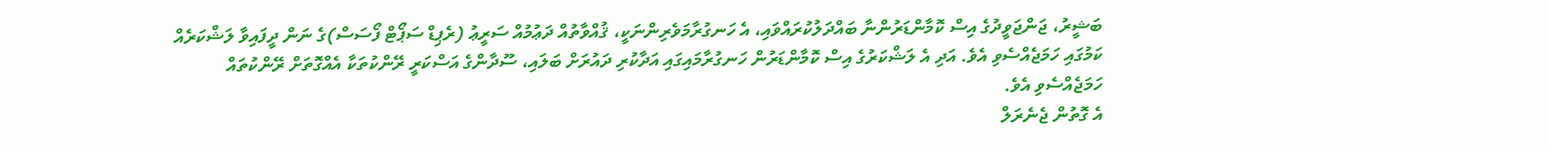ބަޝީރު، ޖަންޖަވީދުގެ އިސް ކޮމާންޑަރުންނާ ބައްދަލުކުރައްވައި، އެ ހަނގުރާމަވެރިންނަކީ، ޤުއްވާތުއް ދަޢުމުއް ސަރީޢު (ރެޕިޑް ސަޕޯޓް ފޯސަސް)ގެ ނަން ދީފައިވާ ލަޝްކަރެއް ކަމުގައި ހަމަޖެއްސެވި އެވެ. އަދި އެ ލަޝްކަރުގެ އިސް ކޮމާންޑަރުން ހަނގުރާމައިގައި އަދާކުރި ދައުރަށް ބަލައި، ސޫދާންގެ އަސްކަރީ ރޭންކުތަކާ އެއްގޮތަށް ރޭންކުތައް ހަމަޖެއްސެވި އެވެ.
އެ ގޮތުން ޖެނެރަލް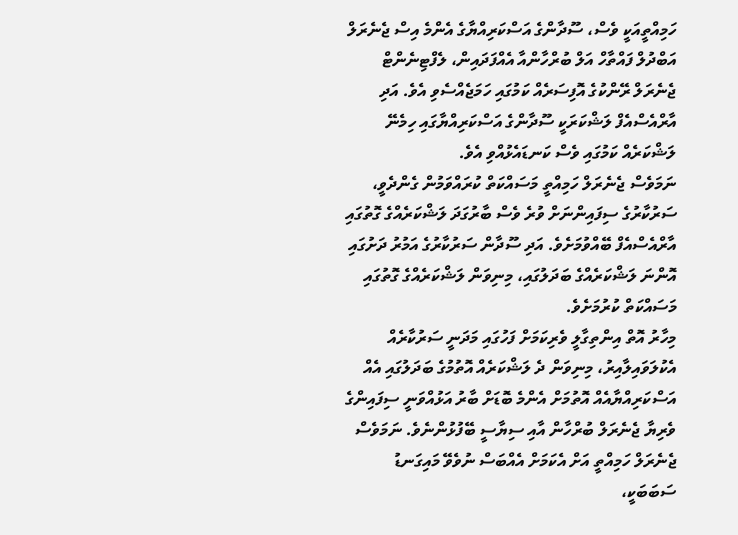ހަމިއްތީއަކީ ވެސް، ސޫދާންގެ އަސްކަރިއްޔާގެ އެންމެ އިސް ޖެނެރަލް އަބްދުލް ފައްތާހް އަލް ބުރްހާންއާ އެއްފަދައިން، ލެފްޓިނެންޓް ޖެނެރަލް ރޭންކުގެ އޮފިސަރެއް ކަމުގައި ހަމަޖެއްސެވި އެވެ. އަދި އާރްއެސްއެފް ލަޝްކަރަކީ ސޫދާންގެ އަސްކަރިއްޔާގައި ހިމެނޭ ލަޝްކަރެއް ކަމުގައި ވެސް ކަނޑައެޅުއްވި އެވެ.
ނަމަވެސް ޖެނެރަލް ހަމިއްތީ މަސައްކަތް ކުރައްވަމުން ގެންދެވީ، ސަރުކާރުގެ ސިފައިންނަށް ވުރެ ވެސް ބާރުގަދަ ލަޝްކަރެއްގެ ގޮތުގައި އާރްއެސްއެފް ބޭއްވުމަށެވެ. އަދި ސޫދާން ސަރުކާރުގެ އަމުރު ދަށުގައި އޮންނަ ލަޝްކަރެއްގެ ބަދަލުގައި، މިނިވަން ލަޝްކަރެއްގެ ގޮތުގައި މަސައްކަތް ކުރުމަށެވެ.
މިހާރު އޮތް އިންތިގާލީ ވެރިކަމަށް ފަހުގައި މަދަނީ ސަރުކާރެއް އެކުލަވައިލާއިރު، މިނިވަން ދެ ލަޝްކަރެއް އޮތުމުގެ ބަދަލުގައި އެއް އަސްކަރިއްޔާއެއް އޮތުމަށް އެންމެ ބޮޑަށް ބާރު އަޅުއްވަނީ ސިފައިންގެ ވެރިޔާ ޖެނެރަލް ބުރްހާން އާއި ސިޔާސީ ބޭފުޅުންނެވެ. ނަމަވެސް ޖެނެރަލް ހަމިއްތީ އަށް އެކަމަށް އެއްބަސް ނުވެވޭ މައިގަނޑު ސަބަބަކީ،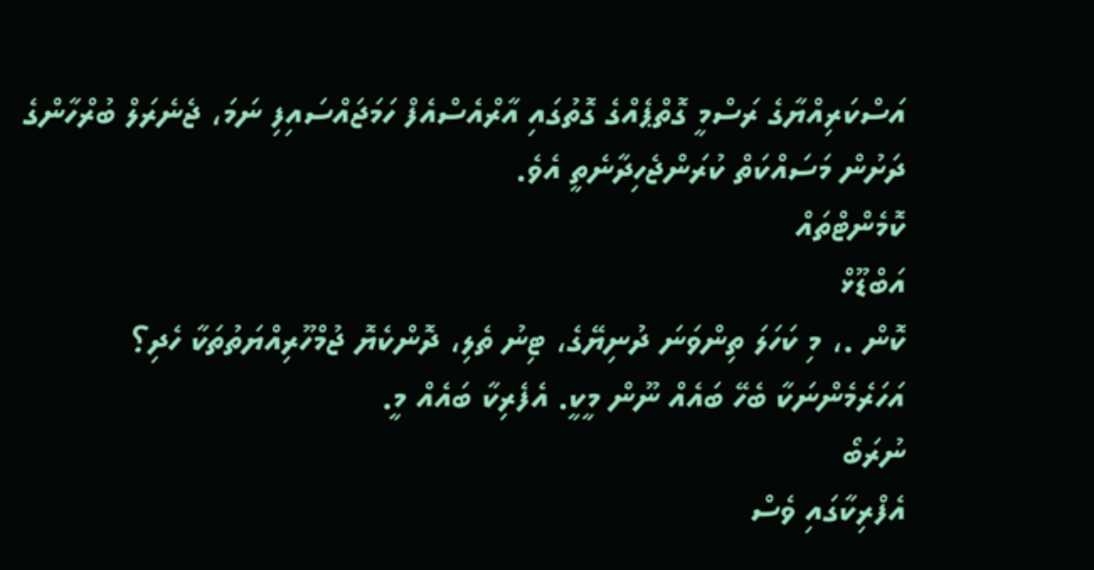އަސްކަރިއްޔާގެ ރަސްމީ ގޮތްޕެއްގެ ގޮތުގައި އާރްއެސްއެފް ހަމަޖައްސައިފި ނަމަ، ޖެނެރަލް ބުރްހާންގެ ދަށުން މަސައްކަތް ކުރަންޖެހިދާނެތީ އެވެ.
ކޮމެންޓްތައް
އަބްޑޫޅް
ކޮން .، މި ކަހަލަ ތިންވަނަ ދުނިޔޭގެ، ޓިނު ތެލި، ދޮންކެޔޮ ޖުމްހޫރިއްޔަތުތަކާ ހެދި؟ އަހަރެމެންނަކާ ބެހޭ ބައެއް ނޫން މީކީ. އެފެރިކާ ބައެއް މީ.
ނުރަބޯ
އެފްރިކާގައި ވެސް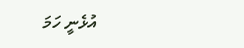އުޅެނީ ހަމަ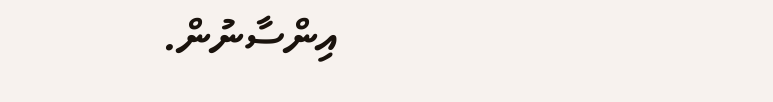އިންސާނުން.